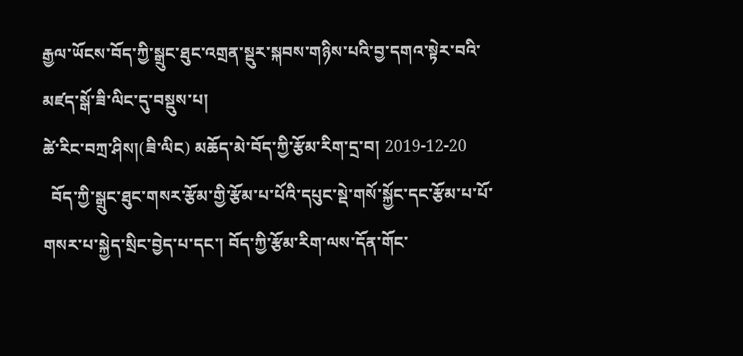རྒྱལ་ཡོངས་བོད་ཀྱི་སྒྲུང་ཐུང་འགྲན་སྡུར་སྐབས་གཉིས་པའི་བྱ་དགའ་སྟེར་བའི་མཛད་སྒོ་ཟི་ལིང་དུ་བསྡུས་པ།
ཚེ་རིང་བཀྲ་ཤིས།(ཟི་ལིང) མཆོད་མེ་བོད་ཀྱི་རྩོམ་རིག་དྲ་བ། 2019-12-20
  བོད་ཀྱི་སྒྲུང་ཐུང་གསར་རྩོམ་གྱི་རྩོམ་པ་པོའི་དཔུང་སྡེ་གསོ་སྐྱོང་དང་རྩོམ་པ་པོ་གསར་པ་སྐྱེད་སྲིང་བྱེད་པ་དང་། བོད་ཀྱི་རྩོམ་རིག་ལས་དོན་གོང་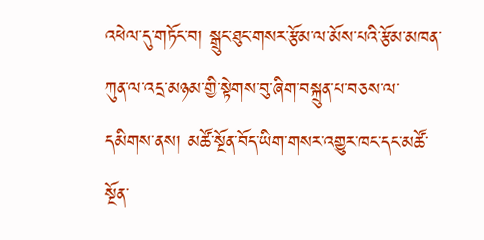འཕེལ་དུ་གཏོང་བ། སྒྲུང་ཐུང་གསར་རྩོམ་ལ་མོས་པའི་རྩོམ་མཁན་ཀུན་ལ་འདྲ་མཉམ་གྱི་སྟེགས་བུ་ཞིག་བསྐྲུན་པ་བཅས་ལ་དམིགས་ནས། མཚོ་སྔོན་བོད་ཡིག་གསར་འགྱུར་ཁང་དང་མཚོ་སྔོན་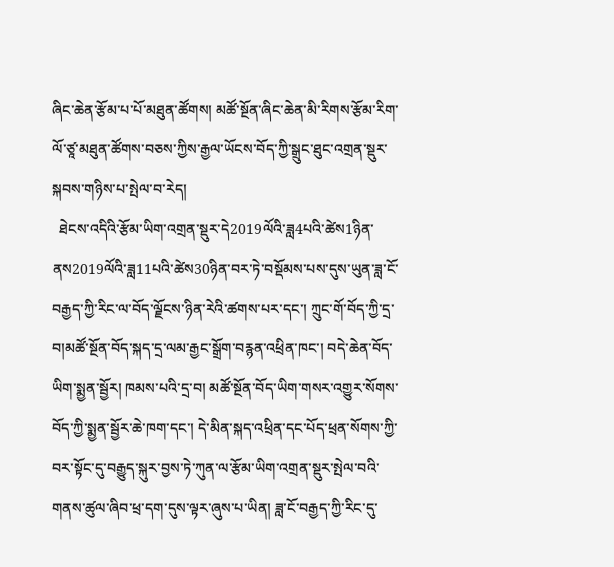ཞིང་ཆེན་རྩོམ་པ་པོ་མཐུན་ཚོགས། མཚོ་སྔོན་ཞིང་ཆེན་མི་རིགས་རྩོམ་རིག་ལོ་ཙཱ་མཐུན་ཚོགས་བཅས་ཀྱིས་རྒྱལ་ཡོངས་བོད་ཀྱི་སྒྲུང་ཐུང་འགྲན་སྡུར་སྐབས་གཉིས་པ་སྤེལ་བ་རེད།
  ཐེངས་འདིའི་རྩོམ་ཡིག་འགྲན་སྡུར་དེ2019ལོའི་ཟླ4པའི་ཚེས1ཉིན་ནས2019ལོའི་ཟླ11པའི་ཚེས30ཉིན་བར་ཏེ་བསྡོམས་པས་དུས་ཡུན་ཟླ་ངོ་བརྒྱད་ཀྱི་རིང་ལ་བོད་ལྗོངས་ཉིན་རེའི་ཚགས་པར་དང་། ཀྲུང་གོ་བོད་ཀྱི་དྲ་བ།མཚོ་སྔོན་བོད་སྐད་དྲ་ལམ་རྒྱང་སྒྲོག་བརྙན་འཕྲིན་ཁང་། བདེ་ཆེན་བོད་ཡིག་སྨྱན་སྦྱོར། ཁམས་པའི་དྲ་བ། མཚོ་སྔོན་བོད་ཡིག་གསར་འགྱུར་སོགས་བོད་ཀྱི་སྨྱན་སྦྱོར་ཆེ་ཁག་དང་། དེ་མིན་སྐད་འཕྲིན་དང་པོད་ཕྲན་སོགས་ཀྱི་བར་སྟོང་དུ་བརྒྱུད་སྐུར་བྱས་ཏེ་ཀུན་ལ་རྩོམ་ཡིག་འགྲན་སྡུར་སྤེལ་བའི་གནས་ཚུལ་ཞིབ་ཕྲ་དག་དུས་ལྟར་ཞུས་པ་ཡིན། ཟླ་ངོ་བརྒྱད་ཀྱི་རིང་དུ་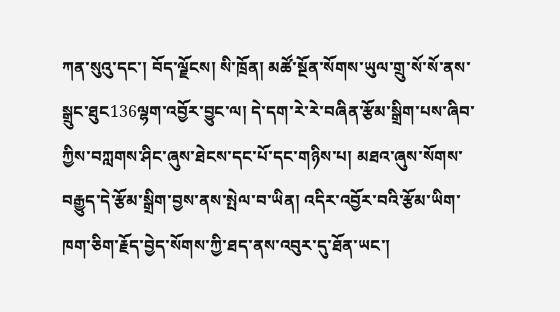ཀན་སུའུ་དང་། བོད་ལྗོངས། སི་ཁྲོན། མཚོ་སྔོན་སོགས་ཡུལ་གྲུ་སོ་སོ་ནས་སྒྲུང་ཐུང136ལྷག་འབྱོར་བྱུང་ལ། དེ་དག་རེ་རེ་བཞིན་རྩོམ་སྒྲིག་པས་ཞིབ་ཀྱིས་བཀླགས་ཤིང་ཞུས་ཐེངས་དང་པོ་དང་གཉིས་པ། མཐའ་ཞུས་སོགས་བརྒྱུད་དེ་རྩོམ་སྒྲིག་བྱས་ནས་སྤེལ་བ་ཡིན། འདིར་འབྱོར་བའི་རྩོམ་ཡིག་ཁག་ཅིག་རྗོད་བྱེད་སོགས་ཀྱི་ཐད་ནས་འབུར་དུ་ཐོན་ཡང་།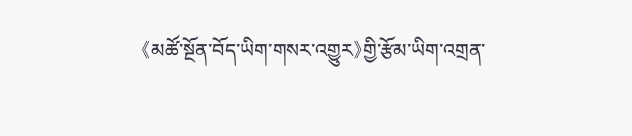《མཚོ་སྔོན་བོད་ཡིག་གསར་འགྱུར》གྱི་རྩོམ་ཡིག་འགྲན་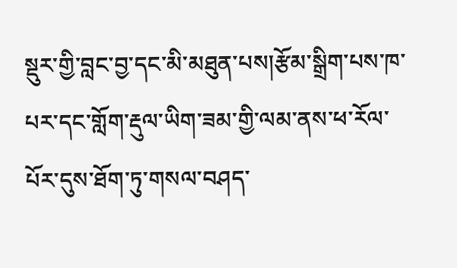སྡུར་གྱི་བླང་བྱ་དང་མི་མཐུན་པས།རྩོམ་སྒྲིག་པས་ཁ་པར་དང་གློག་རྡུལ་ཡིག་ཟམ་གྱི་ལམ་ནས་ཕ་རོལ་པོར་དུས་ཐོག་ཏུ་གསལ་བཤད་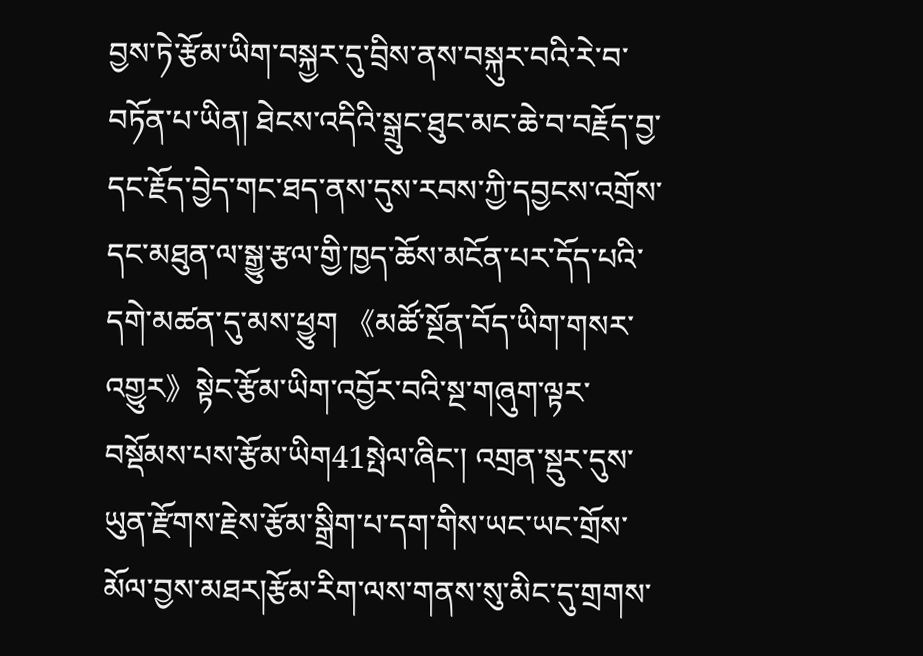བྱས་ཏེ་རྩོམ་ཡིག་བསྐྱར་དུ་བྲིས་ནས་བསྐུར་བའི་རེ་བ་བཏོན་པ་ཡིན། ཐེངས་འདིའི་སྒྲུང་ཐུང་མང་ཆེ་བ་བརྗོད་བྱ་དང་རྗོད་བྱེད་གང་ཐད་ནས་དུས་རབས་ཀྱི་དབྱངས་འགྲོས་དང་མཐུན་ལ་སྒྱུ་རྩལ་གྱི་ཁྱད་ཆོས་མངོན་པར་དོད་པའི་དགེ་མཚན་དུ་མས་ཕྱུག 《མཚོ་སྔོན་བོད་ཡིག་གསར་འགྱུར》སྟེང་རྩོམ་ཡིག་འབྱོར་བའི་སྔ་གཞུག་ལྟར་བསྡོམས་པས་རྩོམ་ཡིག41སྤེལ་ཞིང་། འགྲན་སྡུར་དུས་ཡུན་རྫོགས་རྗེས་རྩོམ་སྒྲིག་པ་དག་གིས་ཡང་ཡང་གྲོས་མོལ་བྱས་མཐར།རྩོམ་རིག་ལས་གནས་སུ་མིང་དུ་གྲགས་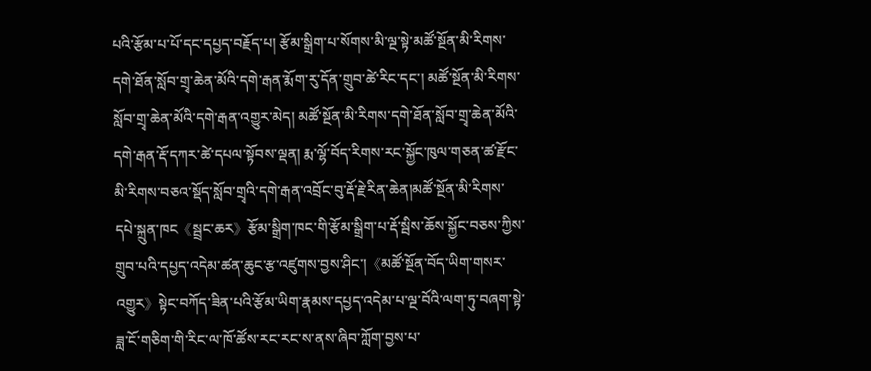པའི་རྩོམ་པ་པོ་དང་དཔྱད་བརྗོད་པ། རྩོམ་སྒྲིག་པ་སོགས་མི་ལྔ་སྟེ་མཚོ་སྔོན་མི་རིགས་དགེ་ཐོན་སློབ་གྲྭ་ཆེན་མོའི་དགེ་རྒན་རྨོག་རུ་དོན་གྲུབ་ཚེ་རིང་དང་། མཚོ་སྔོན་མི་རིགས་སློབ་གྲྭ་ཆེན་མོའི་དགེ་རྒན་འགྱུར་མེད། མཚོ་སྔོན་མི་རིགས་དགེ་ཐོན་སློབ་གྲྭ་ཆེན་མོའི་དགེ་རྒན་རྡོ་དཀར་ཚེ་དཔལ་སྟོབས་ལྡན། རྨ་ལྷོ་བོད་རིགས་རང་སྐྱོང་ཁུལ་གཅན་ཚ་རྫོང་མི་རིགས་བཅའ་སྡོད་སློབ་གྲྭའི་དགེ་རྒན་འབྲོང་བུ་རྡོ་རྗེ་རིན་ཆེན།མཚོ་སྔོན་མི་རིགས་དཔེ་སྐྲུན་ཁང《སྦྲང་ཆར》རྩོམ་སྒྲིག་ཁང་གི་རྩོམ་སྒྲིག་པ་རྡོ་སྦིས་ཆོས་སྐྱོང་བཅས་ཀྱིས་གྲུབ་པའི་དཔྱད་འདེམ་ཚན་ཆུང་རྩ་འཛུགས་བྱས་ཤིང་།《མཚོ་སྔོན་བོད་ཡིག་གསར་འགྱུར》སྟེང་བཀོད་ཟིན་པའི་རྩོམ་ཡིག་རྣམས་དཔྱད་འདེམ་པ་ལྔ་བོའི་ལག་ཏུ་བཞག་སྟེ་ཟླ་ངོ་གཅིག་གི་རིང་ལ་ཁོ་ཚོས་རང་རང་ས་ནས་ཞིབ་ཀློག་བྱས་པ་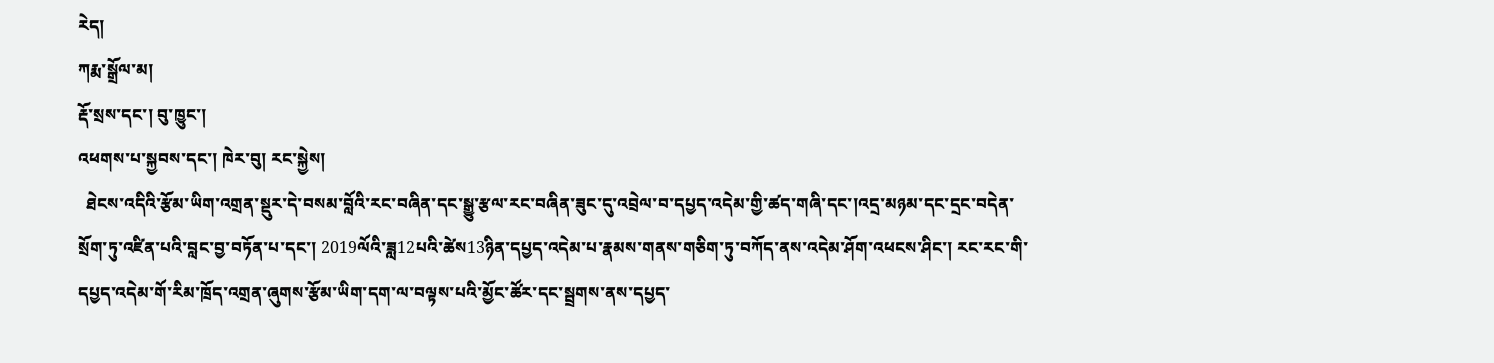རེད།
ཀརྨ་སྒྲོལ་མ།
རྡོ་སྲས་དང་། བུ་ཁྱུང་།
འཕགས་པ་སྐྱབས་དང་། ཁེར་བུ། རང་སྐྱེས།
  ཐེངས་འདིའི་རྩོམ་ཡིག་འགྲན་སྡུར་དེ་བསམ་བློའི་རང་བཞིན་དང་སྒྱུ་རྩལ་རང་བཞིན་ཟུང་དུ་འབྲེལ་བ་དཔྱད་འདེམ་གྱི་ཚད་གཞི་དང་།འདྲ་མཉམ་དང་དྲང་བདེན་སྲོག་ཏུ་འཛིན་པའི་བླང་བྱ་བཏོན་པ་དང་། 2019ལོའི་ཟླ12པའི་ཚེས13ཉིན་དཔྱད་འདེམ་པ་རྣམས་གནས་གཅིག་ཏུ་བཀོད་ནས་འདེམ་ཤོག་འཕངས་ཤིང་། རང་རང་གི་དཔྱད་འདེམ་གོ་རིམ་ཁྲོད་འགྲན་ཞུགས་རྩོམ་ཡིག་དག་ལ་བལྟས་པའི་མྱོང་ཚོར་དང་སྦྲགས་ནས་དཔྱད་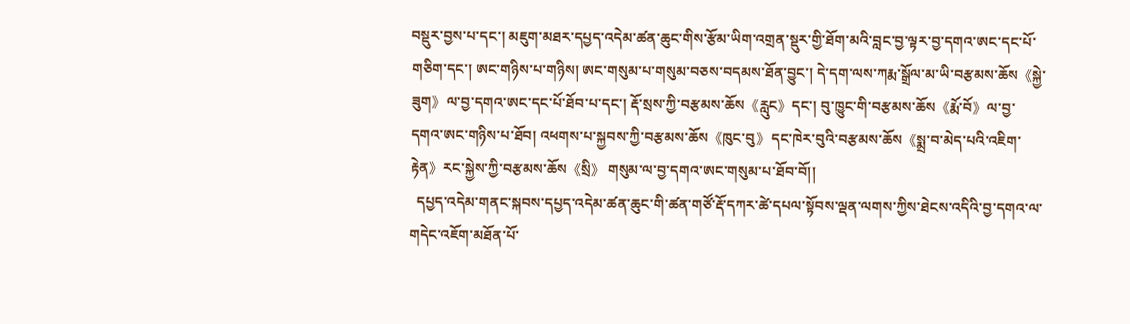བསྡུར་བྱས་པ་དང་། མཇུག་མཐར་དཔྱད་འདེམ་ཚན་ཆུང་གིས་རྩོམ་ཡིག་འགྲན་སྡུར་གྱི་ཐོག་མའི་བླང་བྱ་ལྟར་བྱ་དགའ་ཨང་དང་པོ་གཅིག་དང་། ཨང་གཉིས་པ་གཉིས། ཨང་གསུམ་པ་གསུམ་བཅས་བདམས་ཐོན་བྱུང་། དེ་དག་ལས་ཀརྨ་སྒྲོལ་མ་ཡི་བརྩམས་ཆོས《སྐྱེ་ཟུག》ལ་བྱ་དགའ་ཨང་དང་པོ་ཐོབ་པ་དང་། རྡོ་སྲས་ཀྱི་བརྩམས་ཆོས《རླུང》དང་། བུ་ཁྱུང་གི་བརྩམས་ཆོས《རྨོ་བོ》ལ་བྱ་དགའ་ཨང་གཉིས་པ་ཐོབ། འཕགས་པ་སྐྱབས་ཀྱི་བརྩམས་ཆོས《ཁུང་བུ》དང་ཁེར་བུའི་བརྩམས་ཆོས《སྨྲ་བ་མེད་པའི་འཇིག་རྟེན》རང་སྐྱེས་ཀྱི་བརྩམས་ཆོས《སྲི》 གསུམ་ལ་བྱ་དགའ་ཨང་གསུམ་པ་ཐོབ་བོ།།
  དཔྱད་འདེམ་གནང་སྐབས་དཔྱད་འདེམ་ཚན་ཆུང་གི་ཚན་གཙོ་རྡོ་དཀར་ཚེ་དཔལ་སྟོབས་ལྡན་ལགས་ཀྱིས་ཐེངས་འདིའི་བྱ་དགའ་ལ་གདེང་འཇོག་མཐོན་པོ་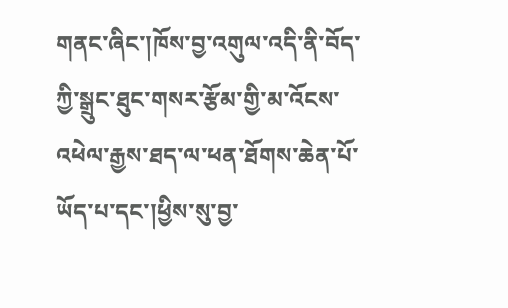གནང་ཞིང་།ཁོས་བྱ་འགུལ་འདི་ནི་བོད་ཀྱི་སྒྲུང་ཐུང་གསར་རྩོམ་གྱི་མ་འོངས་འཕེལ་རྒྱས་ཐད་ལ་ཕན་ཐོགས་ཆེན་པོ་ཡོད་པ་དང་།ཕྱིས་སུ་བྱ་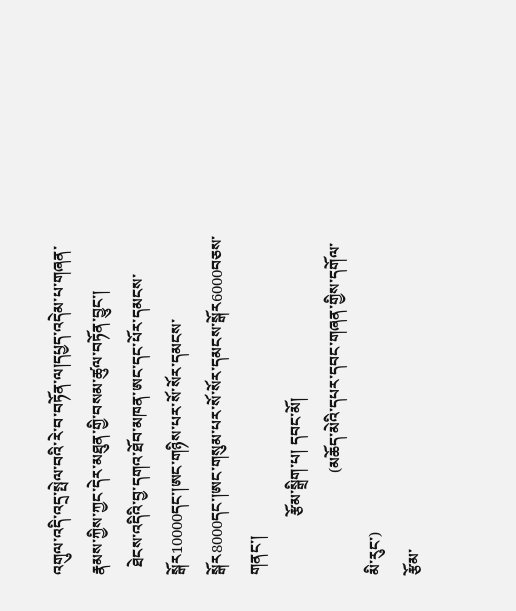འགུལ་འདི་འདྲ་སྤེལ་བའི་རེ་བ་བཏོན་ལ།དཔྱད་འདེམ་པ་གཞན་རྣམས་ཀྱིས་ཀྱང་དེར་མཐུན་གྱི་བསམ་ཚུལ་བཏོན་བྱུང་།
  ཐེངས་འདིའི་བྱ་དགའ་ཐོབ་མཁན་ཨང་དང་པོར་དམངས་སྒོར10000དང་།ཨང་གཉིས་པར་སོ་སོར་དམངས་སྒོར8000དང་།ཨང་གསུམ་པར་སོ་སོར་དམངས་སྒོར6000བཅས་གནང་།
               རྩོམ་སྒྲིག་པ། དབང་མོ།
                          (མཆོད་མེའི་དཔར་དབང་གཞན་གྱིས་དགོལ་མི་རུང་)
རྩོམ་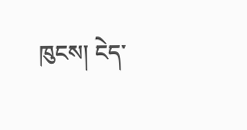ཁུངས། ངེད་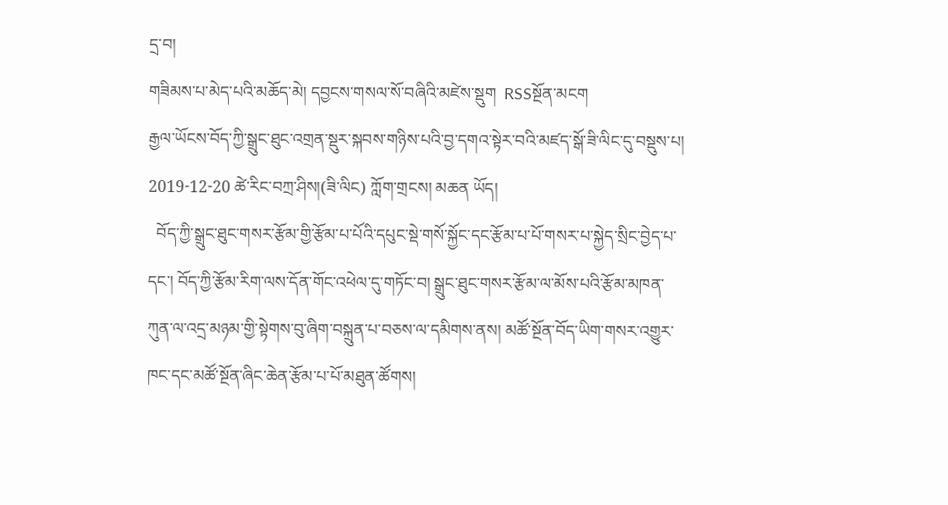དྲ་བ།
གཟིམས་པ་མེད་པའི་མཆོད་མེ། དབྱངས་གསལ་སོ་བཞིའི་མཛེས་སྡུག  RSSསྔོན་མངག
རྒྱལ་ཡོངས་བོད་ཀྱི་སྒྲུང་ཐུང་འགྲན་སྡུར་སྐབས་གཉིས་པའི་བྱ་དགའ་སྟེར་བའི་མཛད་སྒོ་ཟི་ལིང་དུ་བསྡུས་པ།
2019-12-20 ཚེ་རིང་བཀྲ་ཤིས།(ཟི་ལིང) ཀློག་གྲངས། མཆན ཡོད།
  བོད་ཀྱི་སྒྲུང་ཐུང་གསར་རྩོམ་གྱི་རྩོམ་པ་པོའི་དཔུང་སྡེ་གསོ་སྐྱོང་དང་རྩོམ་པ་པོ་གསར་པ་སྐྱེད་སྲིང་བྱེད་པ་དང་། བོད་ཀྱི་རྩོམ་རིག་ལས་དོན་གོང་འཕེལ་དུ་གཏོང་བ། སྒྲུང་ཐུང་གསར་རྩོམ་ལ་མོས་པའི་རྩོམ་མཁན་ཀུན་ལ་འདྲ་མཉམ་གྱི་སྟེགས་བུ་ཞིག་བསྐྲུན་པ་བཅས་ལ་དམིགས་ནས། མཚོ་སྔོན་བོད་ཡིག་གསར་འགྱུར་ཁང་དང་མཚོ་སྔོན་ཞིང་ཆེན་རྩོམ་པ་པོ་མཐུན་ཚོགས།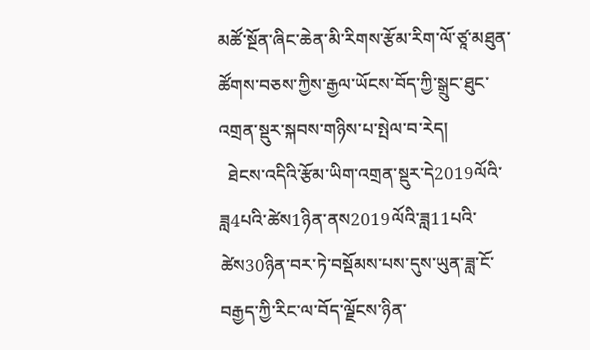མཚོ་སྔོན་ཞིང་ཆེན་མི་རིགས་རྩོམ་རིག་ལོ་ཙཱ་མཐུན་ཚོགས་བཅས་ཀྱིས་རྒྱལ་ཡོངས་བོད་ཀྱི་སྒྲུང་ཐུང་འགྲན་སྡུར་སྐབས་གཉིས་པ་སྤེལ་བ་རེད།
  ཐེངས་འདིའི་རྩོམ་ཡིག་འགྲན་སྡུར་དེ2019ལོའི་ཟླ4པའི་ཚེས1ཉིན་ནས2019ལོའི་ཟླ11པའི་ཚེས30ཉིན་བར་ཏེ་བསྡོམས་པས་དུས་ཡུན་ཟླ་ངོ་བརྒྱད་ཀྱི་རིང་ལ་བོད་ལྗོངས་ཉིན་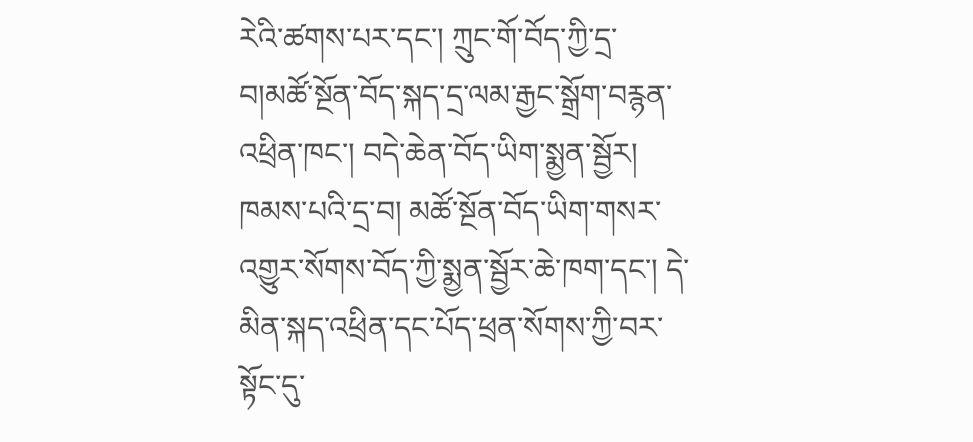རེའི་ཚགས་པར་དང་། ཀྲུང་གོ་བོད་ཀྱི་དྲ་བ།མཚོ་སྔོན་བོད་སྐད་དྲ་ལམ་རྒྱང་སྒྲོག་བརྙན་འཕྲིན་ཁང་། བདེ་ཆེན་བོད་ཡིག་སྨྱན་སྦྱོར། ཁམས་པའི་དྲ་བ། མཚོ་སྔོན་བོད་ཡིག་གསར་འགྱུར་སོགས་བོད་ཀྱི་སྨྱན་སྦྱོར་ཆེ་ཁག་དང་། དེ་མིན་སྐད་འཕྲིན་དང་པོད་ཕྲན་སོགས་ཀྱི་བར་སྟོང་དུ་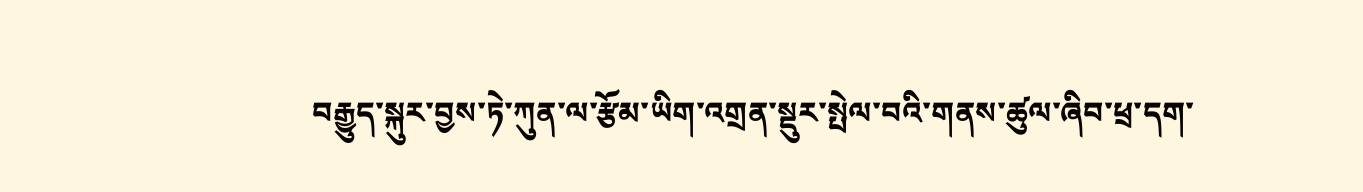བརྒྱུད་སྐུར་བྱས་ཏེ་ཀུན་ལ་རྩོམ་ཡིག་འགྲན་སྡུར་སྤེལ་བའི་གནས་ཚུལ་ཞིབ་ཕྲ་དག་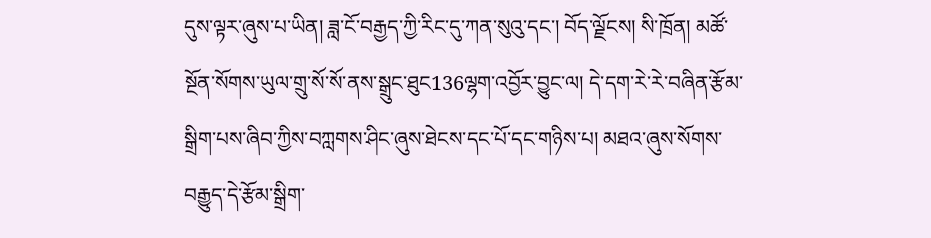དུས་ལྟར་ཞུས་པ་ཡིན། ཟླ་ངོ་བརྒྱད་ཀྱི་རིང་དུ་ཀན་སུའུ་དང་། བོད་ལྗོངས། སི་ཁྲོན། མཚོ་སྔོན་སོགས་ཡུལ་གྲུ་སོ་སོ་ནས་སྒྲུང་ཐུང136ལྷག་འབྱོར་བྱུང་ལ། དེ་དག་རེ་རེ་བཞིན་རྩོམ་སྒྲིག་པས་ཞིབ་ཀྱིས་བཀླགས་ཤིང་ཞུས་ཐེངས་དང་པོ་དང་གཉིས་པ། མཐའ་ཞུས་སོགས་བརྒྱུད་དེ་རྩོམ་སྒྲིག་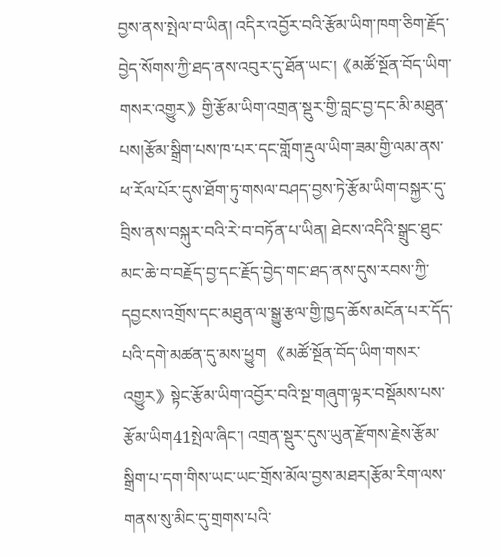བྱས་ནས་སྤེལ་བ་ཡིན། འདིར་འབྱོར་བའི་རྩོམ་ཡིག་ཁག་ཅིག་རྗོད་བྱེད་སོགས་ཀྱི་ཐད་ནས་འབུར་དུ་ཐོན་ཡང་།《མཚོ་སྔོན་བོད་ཡིག་གསར་འགྱུར》གྱི་རྩོམ་ཡིག་འགྲན་སྡུར་གྱི་བླང་བྱ་དང་མི་མཐུན་པས།རྩོམ་སྒྲིག་པས་ཁ་པར་དང་གློག་རྡུལ་ཡིག་ཟམ་གྱི་ལམ་ནས་ཕ་རོལ་པོར་དུས་ཐོག་ཏུ་གསལ་བཤད་བྱས་ཏེ་རྩོམ་ཡིག་བསྐྱར་དུ་བྲིས་ནས་བསྐུར་བའི་རེ་བ་བཏོན་པ་ཡིན། ཐེངས་འདིའི་སྒྲུང་ཐུང་མང་ཆེ་བ་བརྗོད་བྱ་དང་རྗོད་བྱེད་གང་ཐད་ནས་དུས་རབས་ཀྱི་དབྱངས་འགྲོས་དང་མཐུན་ལ་སྒྱུ་རྩལ་གྱི་ཁྱད་ཆོས་མངོན་པར་དོད་པའི་དགེ་མཚན་དུ་མས་ཕྱུག 《མཚོ་སྔོན་བོད་ཡིག་གསར་འགྱུར》སྟེང་རྩོམ་ཡིག་འབྱོར་བའི་སྔ་གཞུག་ལྟར་བསྡོམས་པས་རྩོམ་ཡིག41སྤེལ་ཞིང་། འགྲན་སྡུར་དུས་ཡུན་རྫོགས་རྗེས་རྩོམ་སྒྲིག་པ་དག་གིས་ཡང་ཡང་གྲོས་མོལ་བྱས་མཐར།རྩོམ་རིག་ལས་གནས་སུ་མིང་དུ་གྲགས་པའི་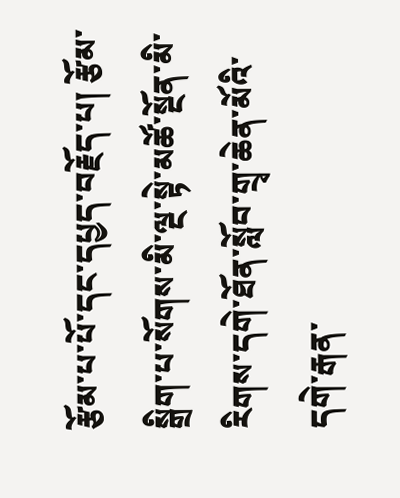རྩོམ་པ་པོ་དང་དཔྱད་བརྗོད་པ། རྩོམ་སྒྲིག་པ་སོགས་མི་ལྔ་སྟེ་མཚོ་སྔོན་མི་རིགས་དགེ་ཐོན་སློབ་གྲྭ་ཆེན་མོའི་དགེ་རྒན་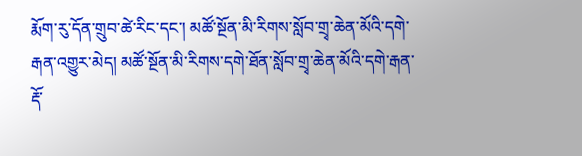རྨོག་རུ་དོན་གྲུབ་ཚེ་རིང་དང་། མཚོ་སྔོན་མི་རིགས་སློབ་གྲྭ་ཆེན་མོའི་དགེ་རྒན་འགྱུར་མེད། མཚོ་སྔོན་མི་རིགས་དགེ་ཐོན་སློབ་གྲྭ་ཆེན་མོའི་དགེ་རྒན་རྡོ་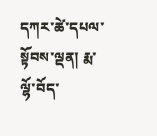དཀར་ཚེ་དཔལ་སྟོབས་ལྡན། རྨ་ལྷོ་བོད་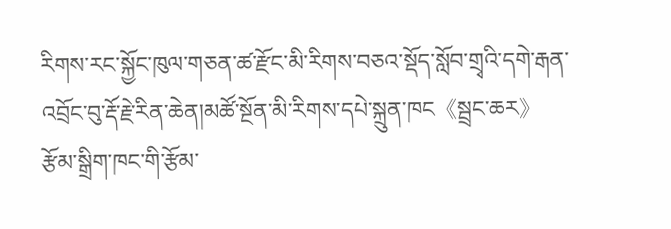རིགས་རང་སྐྱོང་ཁུལ་གཅན་ཚ་རྫོང་མི་རིགས་བཅའ་སྡོད་སློབ་གྲྭའི་དགེ་རྒན་འབྲོང་བུ་རྡོ་རྗེ་རིན་ཆེན།མཚོ་སྔོན་མི་རིགས་དཔེ་སྐྲུན་ཁང《སྦྲང་ཆར》རྩོམ་སྒྲིག་ཁང་གི་རྩོམ་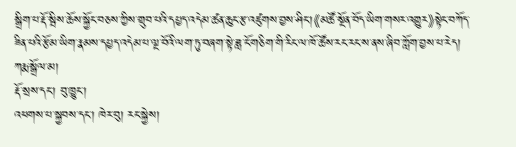སྒྲིག་པ་རྡོ་སྦིས་ཆོས་སྐྱོང་བཅས་ཀྱིས་གྲུབ་པའི་དཔྱད་འདེམ་ཚན་ཆུང་རྩ་འཛུགས་བྱས་ཤིང་།《མཚོ་སྔོན་བོད་ཡིག་གསར་འགྱུར》སྟེང་བཀོད་ཟིན་པའི་རྩོམ་ཡིག་རྣམས་དཔྱད་འདེམ་པ་ལྔ་བོའི་ལག་ཏུ་བཞག་སྟེ་ཟླ་ངོ་གཅིག་གི་རིང་ལ་ཁོ་ཚོས་རང་རང་ས་ནས་ཞིབ་ཀློག་བྱས་པ་རེད།
ཀརྨ་སྒྲོལ་མ།
རྡོ་སྲས་དང་། བུ་ཁྱུང་།
འཕགས་པ་སྐྱབས་དང་། ཁེར་བུ། རང་སྐྱེས།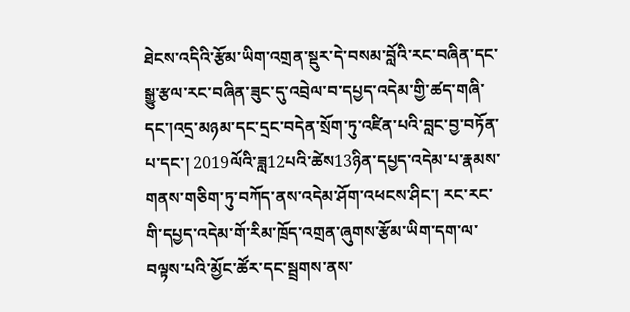ཐེངས་འདིའི་རྩོམ་ཡིག་འགྲན་སྡུར་དེ་བསམ་བློའི་རང་བཞིན་དང་སྒྱུ་རྩལ་རང་བཞིན་ཟུང་དུ་འབྲེལ་བ་དཔྱད་འདེམ་གྱི་ཚད་གཞི་དང་།འདྲ་མཉམ་དང་དྲང་བདེན་སྲོག་ཏུ་འཛིན་པའི་བླང་བྱ་བཏོན་པ་དང་། 2019ལོའི་ཟླ12པའི་ཚེས13ཉིན་དཔྱད་འདེམ་པ་རྣམས་གནས་གཅིག་ཏུ་བཀོད་ནས་འདེམ་ཤོག་འཕངས་ཤིང་། རང་རང་གི་དཔྱད་འདེམ་གོ་རིམ་ཁྲོད་འགྲན་ཞུགས་རྩོམ་ཡིག་དག་ལ་བལྟས་པའི་མྱོང་ཚོར་དང་སྦྲགས་ནས་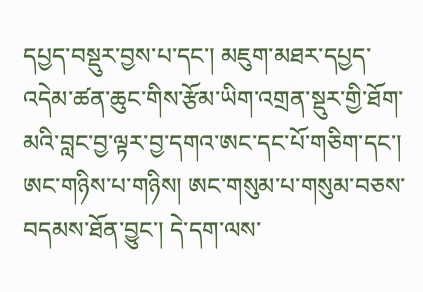དཔྱད་བསྡུར་བྱས་པ་དང་། མཇུག་མཐར་དཔྱད་འདེམ་ཚན་ཆུང་གིས་རྩོམ་ཡིག་འགྲན་སྡུར་གྱི་ཐོག་མའི་བླང་བྱ་ལྟར་བྱ་དགའ་ཨང་དང་པོ་གཅིག་དང་། ཨང་གཉིས་པ་གཉིས། ཨང་གསུམ་པ་གསུམ་བཅས་བདམས་ཐོན་བྱུང་། དེ་དག་ལས་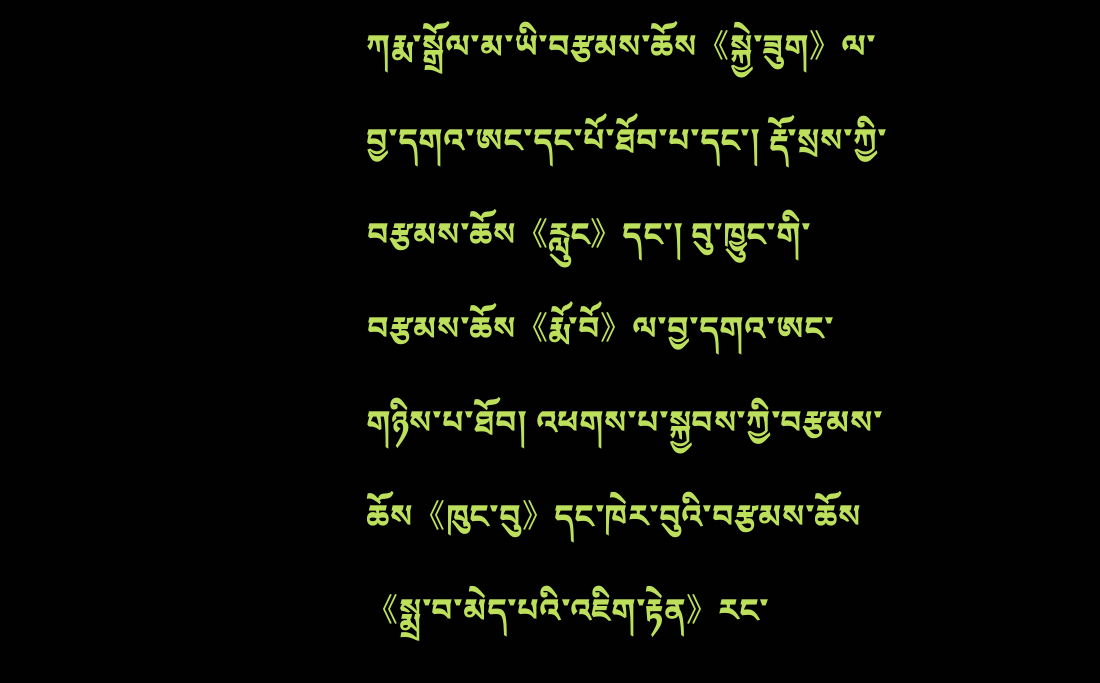ཀརྨ་སྒྲོལ་མ་ཡི་བརྩམས་ཆོས《སྐྱེ་ཟུག》ལ་བྱ་དགའ་ཨང་དང་པོ་ཐོབ་པ་དང་། རྡོ་སྲས་ཀྱི་བརྩམས་ཆོས《རླུང》དང་། བུ་ཁྱུང་གི་བརྩམས་ཆོས《རྨོ་བོ》ལ་བྱ་དགའ་ཨང་གཉིས་པ་ཐོབ། འཕགས་པ་སྐྱབས་ཀྱི་བརྩམས་ཆོས《ཁུང་བུ》དང་ཁེར་བུའི་བརྩམས་ཆོས《སྨྲ་བ་མེད་པའི་འཇིག་རྟེན》རང་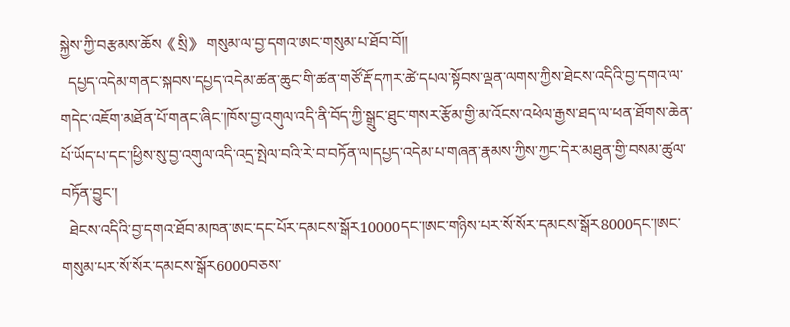སྐྱེས་ཀྱི་བརྩམས་ཆོས《སྲི》 གསུམ་ལ་བྱ་དགའ་ཨང་གསུམ་པ་ཐོབ་བོ།།
  དཔྱད་འདེམ་གནང་སྐབས་དཔྱད་འདེམ་ཚན་ཆུང་གི་ཚན་གཙོ་རྡོ་དཀར་ཚེ་དཔལ་སྟོབས་ལྡན་ལགས་ཀྱིས་ཐེངས་འདིའི་བྱ་དགའ་ལ་གདེང་འཇོག་མཐོན་པོ་གནང་ཞིང་།ཁོས་བྱ་འགུལ་འདི་ནི་བོད་ཀྱི་སྒྲུང་ཐུང་གསར་རྩོམ་གྱི་མ་འོངས་འཕེལ་རྒྱས་ཐད་ལ་ཕན་ཐོགས་ཆེན་པོ་ཡོད་པ་དང་།ཕྱིས་སུ་བྱ་འགུལ་འདི་འདྲ་སྤེལ་བའི་རེ་བ་བཏོན་ལ།དཔྱད་འདེམ་པ་གཞན་རྣམས་ཀྱིས་ཀྱང་དེར་མཐུན་གྱི་བསམ་ཚུལ་བཏོན་བྱུང་།
  ཐེངས་འདིའི་བྱ་དགའ་ཐོབ་མཁན་ཨང་དང་པོར་དམངས་སྒོར10000དང་།ཨང་གཉིས་པར་སོ་སོར་དམངས་སྒོར8000དང་།ཨང་གསུམ་པར་སོ་སོར་དམངས་སྒོར6000བཅས་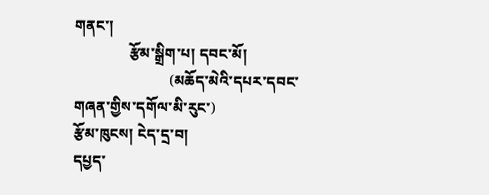གནང་།
               རྩོམ་སྒྲིག་པ། དབང་མོ།
                          (མཆོད་མེའི་དཔར་དབང་གཞན་གྱིས་དགོལ་མི་རུང་)
རྩོམ་ཁུངས། ངེད་དྲ་བ།
དཔྱད་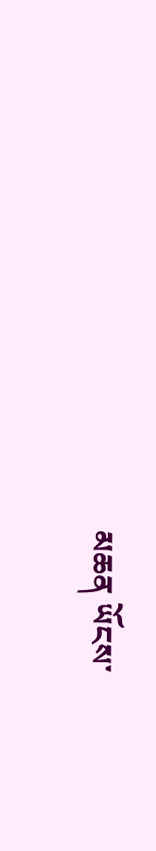མཆན ཡོངས་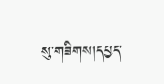སུ་གཟིགས།དཔྱད་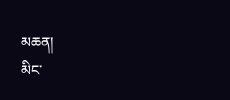མཆན།
མིང་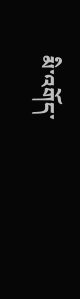མི་འགོད་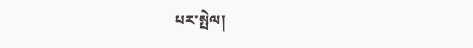པར་སྤེལ།